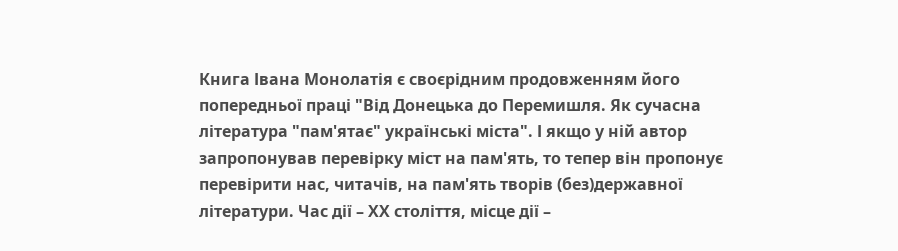Книга Івана Монолатія є своєрідним продовженням його попередньої праці "Від Донецька до Перемишля. Як сучасна література "пам'ятає" українські міста". І якщо у ній автор запропонував перевірку міст на пам'ять, то тепер він пропонує перевірити нас, читачів, на пам'ять творів (без)державної літератури. Час дії – ХХ століття, місце дії –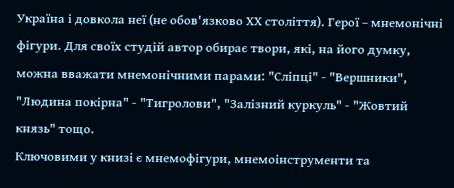Україна і довкола неї (не обов'язково ХХ століття). Герої – мнемонічні фігури. Для своїх студій автор обирає твори, які, на його думку, можна вважати мнемонічними парами: "Сліпці" - "Вершники", "Людина покірна" - "Тигролови", "Залізний куркуль" - "Жовтий князь" тощо.
Ключовими у книзі є мнемофігури, мнемоінструменти та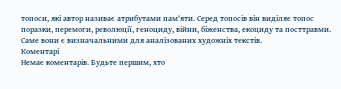топоси, які автор називає атрибутами пам'яти. Серед топосів він виділяє топос поразки, перемоги, революції, геноциду, війни, біженства, екоциду та посттравми. Саме вони є визначальними для аналізованих художніх текстів.
Коментарі
Немає коментарів. Будьте першим, хто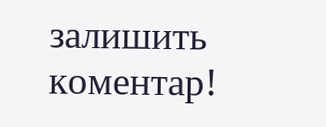залишить коментар!